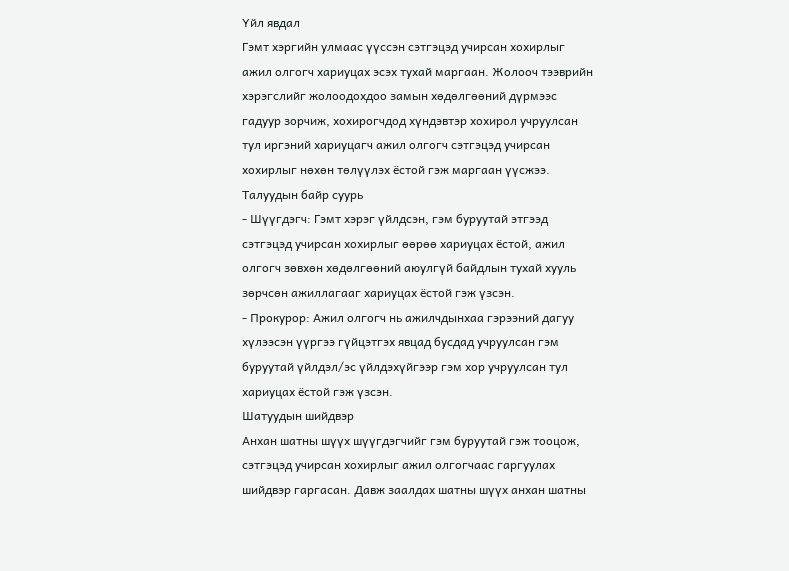Үйл явдал
Гэмт хэргийн улмаас үүссэн сэтгэцэд учирсан хохирлыг ажил олгогч хариуцах эсэх тухай маргаан. Жолооч тээврийн хэрэгслийг жолоодохдоо замын хөдөлгөөний дүрмээс гадуур зорчиж, хохирогчдод хүндэвтэр хохирол учруулсан тул иргэний хариуцагч ажил олгогч сэтгэцэд учирсан хохирлыг нөхөн төлүүлэх ёстой гэж маргаан үүсжээ.
Талуудын байр суурь
- Шүүгдэгч: Гэмт хэрэг үйлдсэн, гэм буруутай этгээд сэтгэцэд учирсан хохирлыг өөрөө хариуцах ёстой, ажил олгогч зөвхөн хөдөлгөөний аюулгүй байдлын тухай хууль зөрчсөн ажиллагааг хариуцах ёстой гэж үзсэн.
- Прокурор: Ажил олгогч нь ажилчдынхаа гэрээний дагуу хүлээсэн үүргээ гүйцэтгэх явцад бусдад учруулсан гэм буруутай үйлдэл/эс үйлдэхүйгээр гэм хор учруулсан тул хариуцах ёстой гэж үзсэн.
Шатуудын шийдвэр
Анхан шатны шүүх шүүгдэгчийг гэм буруутай гэж тооцож, сэтгэцэд учирсан хохирлыг ажил олгогчаас гаргуулах шийдвэр гаргасан. Давж заалдах шатны шүүх анхан шатны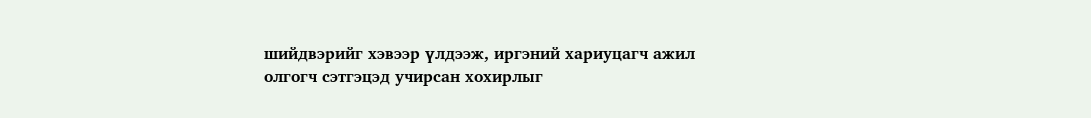шийдвэрийг хэвээр үлдээж, иргэний хариуцагч ажил олгогч сэтгэцэд учирсан хохирлыг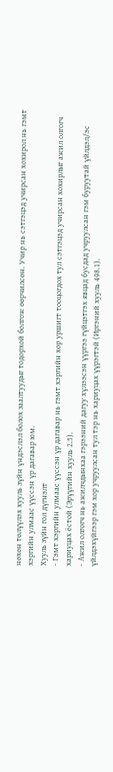нөхөн төлүүлэх хууль зүйн үндэслэл болох заалтуудыг тодорхой болгож өөрчилсөн. Учир нь сэтгэцэд учирсан хохирол нь гэмт хэргийн улмаас үүссэн үр дагавар юм.
Хууль зүйн гол дүгнэлт
- Гэмт хэргийн улмаас үүссэн үр дагавар нь гэмт хэргийн хор уршигт тооцогдох тул сэтгэцэд учирсан хохирлыг ажил олгогч хариуцах ёстой (Эрүүгийн хууль 2.5).
- Ажил олгогч нь ажилчдынхаа гэрээний дагуу хүлээсэн үүргээ гүйцэтгэх явцад бусдад учруулсан гэм буруутай үйлдэл/эс үйлдэхүйгээр гэм хор учруулсан тул тэр нь хариуцах үүрэгтэй (Иргэний хууль 498.1).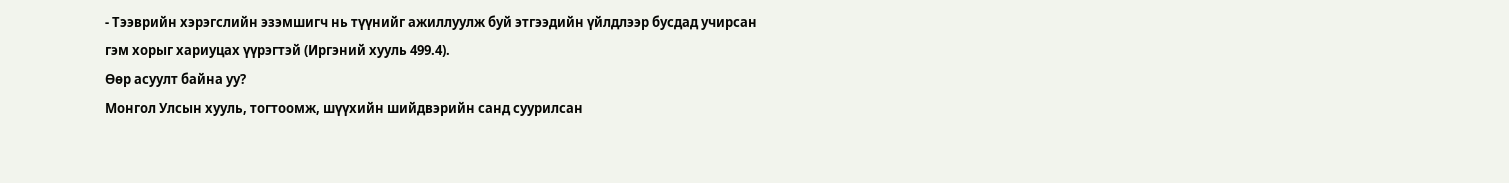- Тээврийн хэрэгслийн эзэмшигч нь түүнийг ажиллуулж буй этгээдийн үйлдлээр бусдад учирсан гэм хорыг хариуцах үүрэгтэй (Иргэний хууль 499.4).
Өөр асуулт байна уу?
Монгол Улсын хууль, тогтоомж, шүүхийн шийдвэрийн санд суурилсан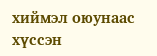хиймэл оюунаас хүссэн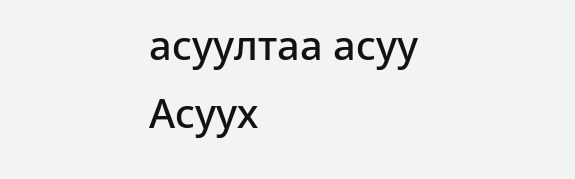асуултаа асуу
Асуух